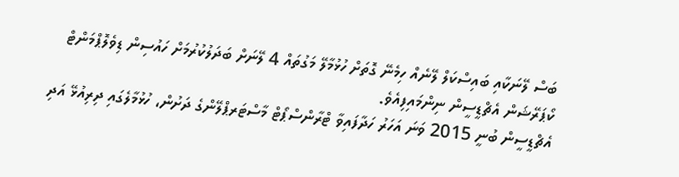ބަސް ލޭނަކާއި ބައިސްކަލް ލޭނެއް ހިމެނޭ ގޮތަށް ހުޅުމާލޭ މަގުތައް 4 ލޭނަށް ބަދަލުކުރުމަށް ހައުސިން ޑިވެލޮޕްމަންޓް ކޯޕަރޭޝަން އެޗްޑީސީން ނިންމައިފިއެވެ.
އެޗްޑީސީން ބުނީ 2015 ވަނަ އަހަރު ހަދާފައިވާ ޓްރާންސްޕޯޓް މާސްޓަރޕްލޭންގެ ދަށުން، ހުޅުމާލެގައި ދިރިއުޅޭ އަދި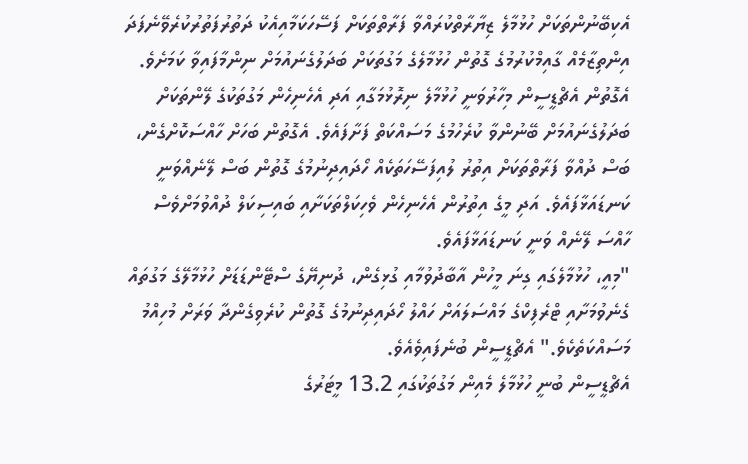އެކިބޭނުންތަކަށް ހުޅުމާލެ ޒިޔާރާތްކުރައްވާ ފަރާތްތަކަށް ފަސޭހަކަމާއިއެކު ދަތުރުފަތުރުކުރެވޭނެފަދަ އިންތިޒާމެއް ގާއިމްކުރުމުގެ ގޮތުން ހުޅުމާލެގެ މަގުތަކަށް ބަދަލުގެނައުމަށް ނިންމާފައިވާ ކަމަށެވެ.
އެގޮތުން އެޗްޑީސީން މިހާރުވަނީ ހުޅުމާލެ ނިރޮޅުމަގާއި އަދި އެހެނިހެން މަގުތަކުގެ ލޭންތަކަށް ބަދަލުގެނައުމަށް ބޭނުންވާ ކުރެހުމުގެ މަސައްކަތް ފަށާފައެވެ. އެގޮތުން ބަހަށް ހާއްސަކޮށްގެން، ބަސް ދުއްވާ ފަރާތްތަކަށް އިތުރު ލުއިފަސޭހަތަކެއް ހޯދައިދިނުމުގެ ގޮތުން ބަސް ލޭނެއްވަނީ ކަނޑައަޅާފައެވެ. އަދި މީގެ އިތުރުން އެހެނިހެން ވެހިކަލްތަކަށާއި ބައިސިކަލް ދުއްވުމަށްވެސް ހާއްސަ ލޭނެއް ވަނީ ކަނޑައަޅާފައެވެ.
"މިއީ، ހުޅުމާލެގައި ގިނަ މީހުން އާބާދުވުމާއި ގުޅިގެން، ދުނިޔޭގެ ސްޓޭންޑަޑަށް ހުޅުމާލޭގެ މަގުތައް ގެނެވުމަށާއި ޓްރެފިކްގެ މައްސަލައަށް ހައްލު ހޯދައިދިނުމުގެ ގޮތުން ކުރެވިގެންދާ ވަރަށް މުހިއްމު މަސައްކަތެކެވެ." އެޗްޑީސީން ބުނެފައިވެއެވެ.
އެޗްޑީސީން ބުނީ ހުޅުމާލެ މެއިން މަގުތަކުގައި 13.2 މީޓަރުގެ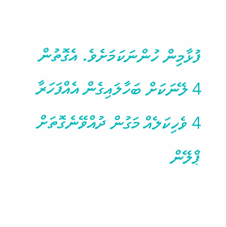ފުޅާމިން ހުންނަކަމަށެވެ. އެގޮތުން 4 ލޭނަކަށް ބަހާލައިގެން އެއްފަހަރާ 4 ވެހިކަލެއް މަގުން ދުއްވޭނެގޮތަށް ޕްލޭން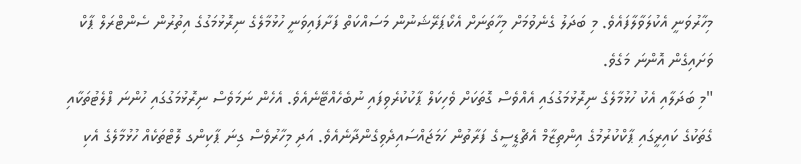މިހާރުވަނީ އެކުލަވާލާފައެވެ. މި ބަދަލު ގެނެވުމަށް މިހާތަނަށް އެކޯޕަރޭޝަނުން މަސައްކަތް ފަށާފައިވަނީ ހުޅުމާލެގެ ނިރޮޅުމަގުގެ އިތުރުން ސެންޓްރަލް ޕާކް ވަށައިގެން އޮންނަ މަގެވެ.
"މި ބަދަލާއި އެކު ހުޅުމާލެގެ ނިރޮޅުމަގުގައި އެއްވެސް ގޮތަކަށް ވެހިކަލް ޕާކުކުރެވިފައި ނުބެހެއްޓޭނެއެވެ. އެހެން ނަމަވެސް ނިރޮޅުމަގުގައި ހުންނަ ފްލެޓުތަކާއި ގެތަކުގެ ކައިރީގައި ޕާކްކުރުމުގެ އިންތިޒާމް އެޗްޑީސީގެ ފަރާތުން ހަމަޖައްސައިދެވިގެންދާނެއެވެ. އަދި މިހާރުވެސް ގިނަ ޕާކިންގ ލޮޓްތަކެއް ހުޅުމާލެގެ އެކި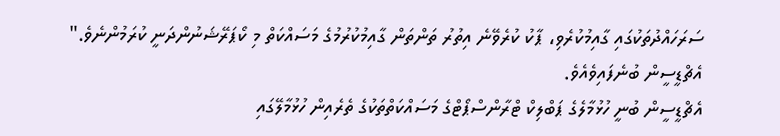ސަރަހައްދުތަކުގައި ގާއިމުކުރެވި، ޕާކު ކުރެވޭނެ އިތުރު ތަންތަން ގާއިމުކުރުމުގެ މަސައްކަތް މި ކޯޕަރޭޝަނުންދަނީ ކުރަމުންނެވެ." އެޗްޑީސީން ބުނެފައިވެއެވެ.
އެޗްޑީސީން ބުނީ ހުޅުމާލެގެ ޕަބްލިކް ޓްރާންސްޕޯޓްގެ މަސައްކަތްތަކުގެ ތެރެއިން ހުޅުމާލޭގައި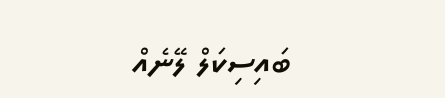ބައިސިކަލް ލޭނެއް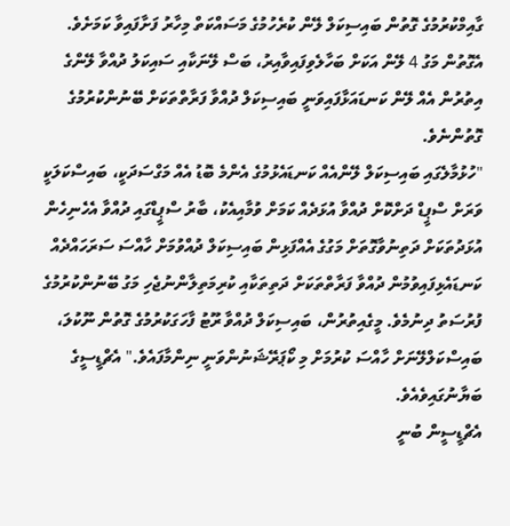ގާއިމްކުރުމުގެ ގޮތުން ބައިސިކަލް ލޭން ކުރެހުމުގެ މަސައްކަތް މިހާރު ފަށާފައިވާ ކަމަށެވެ. އެގޮތުން މަގު 4 ލޭން އަކަށް ބަހާލެވިފައިވާއިރު، ބަސް ލޭނަކާއި ސައިކަލު ދުއްވާ ލޭންގެ އިތުރުން އެއް ލޭން ކަނޑައަޅާފައިވަނީ ބައިސިކަލް ދުއްވާ ފަރާތްތަކަށް ބޭނުންކުރުމުގެ ގޮތުންނެވެ.
"ހުޅުމާލެގައި ބައިސިކަލް ލޭންއެއް ކަނޑައެޅުމުގެ އެންމެ ބޮޑު އެއް މަގްސަދަކީ، ބައިސްކަލަކީ ވަރަށް ސްޕީޑް ދަށްކޮށް ދުއްވާ އުޅަދެއް ކަމަށް ވުމާއިއެކު، ބާރު ސްޕީޑްގައި ދުއްވާ އެހެނިހެން އުޅަދުތަކަށް ދަތިނުވާގޮތަށް މަގުގެ އެއްފަޅިން ބައިސިކަލް ދުއްވުމަށް ހާއްސަ ސަރަހައްދެއް ކަނޑައެޅިފައިވުމުން ދުއްވާ ފަރާތްތަކަށް ދަތިތަކާއި ކުރިމަތިލާންނުޖެހި މަގު ބޭނުންކުރުމުގެ ފުރުސަތު ދިނުމެވެ. މީގެއިތުރުން، ބައިސިކަލް ދުއްވާ ރޫޓު ފާހަގަކުރުމުގެ ގޮތުން ނޫކުލަ، ބައިސްކަލްލޭނަށް ހާއްސަ ކުރުމަށް މި ކޯޕަރޭޝަނުންވަނީ ނިންމާފައެވެ." އެޗްޑީސީގެ ބަޔާނުގައިވެއެވެ.
އެޗްޑީސީން ބުނީ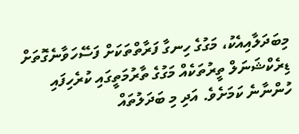މިބަދަލާއިއެކު، މަގުގެ ހިނގާ ފަރާތްތަކަށް ފަސޭހަވާނެގޮތަށް ޑިރެކްޝަނަލް ތީރުތަކެއް މަގުގެ ތާރުމަތީގައި ކުރެހިފައި ހުންނާނެ ކަމަށެވެ. އަދި މި ބަދަލުތައް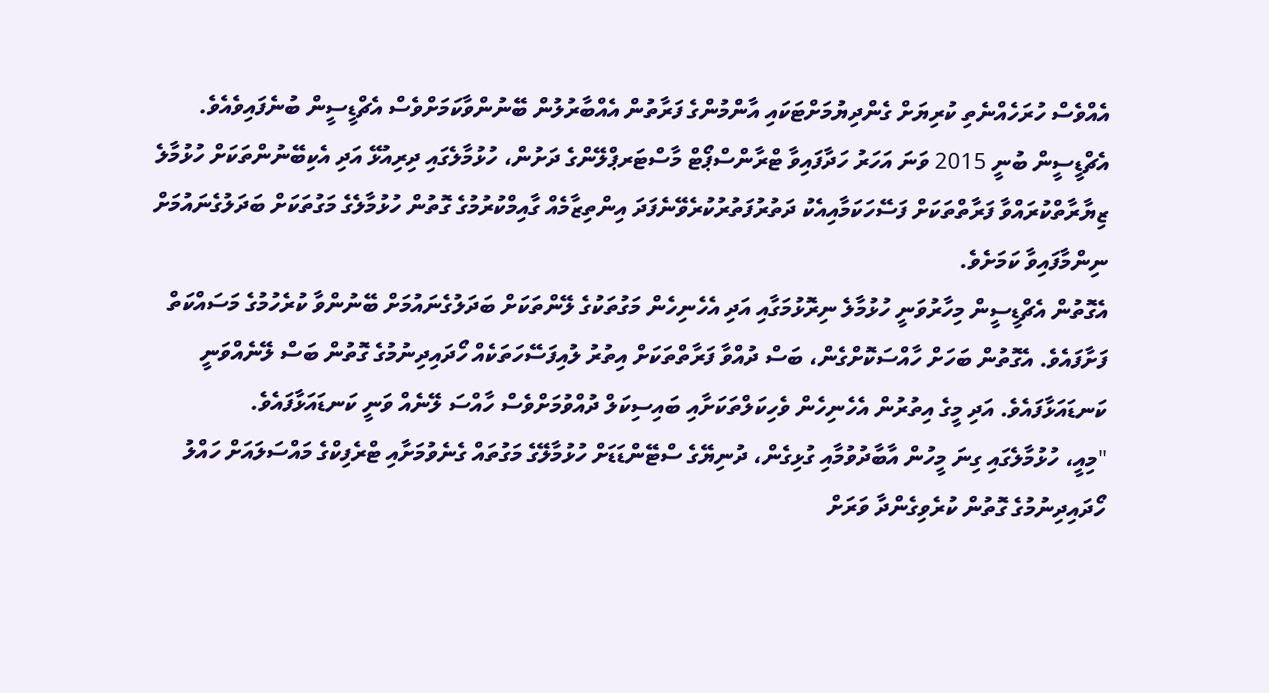އެއްވެސް ހުރަހެއްނެތި ކުރިޔަށް ގެންދިޔުމަށްޓަކައި އާންމުންގެ ފަރާތުން އެއްބާރުލުން ބޭނުންވާކަމަށްވެސް އެޗްޑީސީން ބުނެފައިވެއެވެ.
އެޗްޑީސީން ބުނީ 2015 ވަނަ އަހަރު ހަދާފައިވާ ޓްރާންސްޕޯޓް މާސްޓަރޕްލޭންގެ ދަށުން، ހުޅުމާލެގައި ދިރިއުޅޭ އަދި އެކިބޭނުންތަކަށް ހުޅުމާލެ ޒިޔާރާތްކުރައްވާ ފަރާތްތަކަށް ފަސޭހަކަމާއިއެކު ދަތުރުފަތުރުކުރެވޭނެފަދަ އިންތިޒާމެއް ގާއިމްކުރުމުގެ ގޮތުން ހުޅުމާލެގެ މަގުތަކަށް ބަދަލުގެނައުމަށް ނިންމާފައިވާ ކަމަށެވެ.
އެގޮތުން އެޗްޑީސީން މިހާރުވަނީ ހުޅުމާލެ ނިރޮޅުމަގާއި އަދި އެހެނިހެން މަގުތަކުގެ ލޭންތަކަށް ބަދަލުގެނައުމަށް ބޭނުންވާ ކުރެހުމުގެ މަސައްކަތް ފަށާފައެވެ. އެގޮތުން ބަހަށް ހާއްސަކޮށްގެން، ބަސް ދުއްވާ ފަރާތްތަކަށް އިތުރު ލުއިފަސޭހަތަކެއް ހޯދައިދިނުމުގެ ގޮތުން ބަސް ލޭނެއްވަނީ ކަނޑައަޅާފައެވެ. އަދި މީގެ އިތުރުން އެހެނިހެން ވެހިކަލްތަކަށާއި ބައިސިކަލް ދުއްވުމަށްވެސް ހާއްސަ ލޭނެއް ވަނީ ކަނޑައަޅާފައެވެ.
"މިއީ، ހުޅުމާލެގައި ގިނަ މީހުން އާބާދުވުމާއި ގުޅިގެން، ދުނިޔޭގެ ސްޓޭންޑަޑަށް ހުޅުމާލޭގެ މަގުތައް ގެނެވުމަށާއި ޓްރެފިކްގެ މައްސަލައަށް ހައްލު ހޯދައިދިނުމުގެ ގޮތުން ކުރެވިގެންދާ ވަރަށް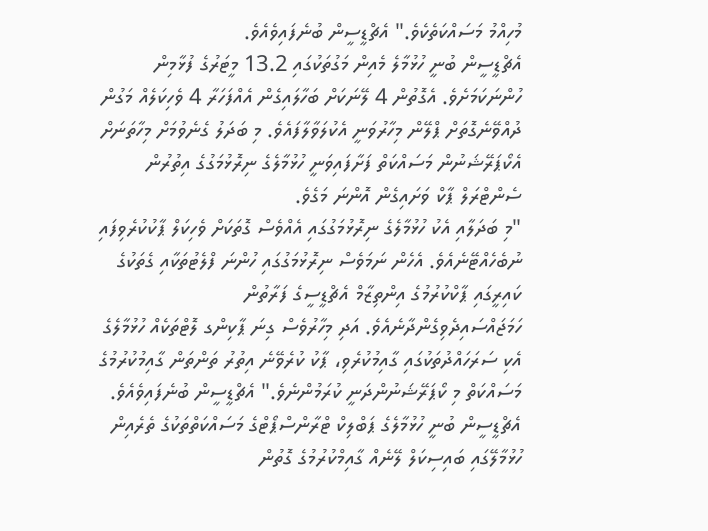މުހިއްމު މަސައްކަތެކެވެ." އެޗްޑީސީން ބުނެފައިވެއެވެ.
އެޗްޑީސީން ބުނީ ހުޅުމާލެ މެއިން މަގުތަކުގައި 13.2 މީޓަރުގެ ފުޅާމިން ހުންނަކަމަށެވެ. އެގޮތުން 4 ލޭނަކަށް ބަހާލައިގެން އެއްފަހަރާ 4 ވެހިކަލެއް މަގުން ދުއްވޭނެގޮތަށް ޕްލޭން މިހާރުވަނީ އެކުލަވާލާފައެވެ. މި ބަދަލު ގެނެވުމަށް މިހާތަނަށް އެކޯޕަރޭޝަނުން މަސައްކަތް ފަށާފައިވަނީ ހުޅުމާލެގެ ނިރޮޅުމަގުގެ އިތުރުން ސެންޓްރަލް ޕާކް ވަށައިގެން އޮންނަ މަގެވެ.
"މި ބަދަލާއި އެކު ހުޅުމާލެގެ ނިރޮޅުމަގުގައި އެއްވެސް ގޮތަކަށް ވެހިކަލް ޕާކުކުރެވިފައި ނުބެހެއްޓޭނެއެވެ. އެހެން ނަމަވެސް ނިރޮޅުމަގުގައި ހުންނަ ފްލެޓުތަކާއި ގެތަކުގެ ކައިރީގައި ޕާކްކުރުމުގެ އިންތިޒާމް އެޗްޑީސީގެ ފަރާތުން ހަމަޖައްސައިދެވިގެންދާނެއެވެ. އަދި މިހާރުވެސް ގިނަ ޕާކިންގ ލޮޓްތަކެއް ހުޅުމާލެގެ އެކި ސަރަހައްދުތަކުގައި ގާއިމުކުރެވި، ޕާކު ކުރެވޭނެ އިތުރު ތަންތަން ގާއިމުކުރުމުގެ މަސައްކަތް މި ކޯޕަރޭޝަނުންދަނީ ކުރަމުންނެވެ." އެޗްޑީސީން ބުނެފައިވެއެވެ.
އެޗްޑީސީން ބުނީ ހުޅުމާލެގެ ޕަބްލިކް ޓްރާންސްޕޯޓްގެ މަސައްކަތްތަކުގެ ތެރެއިން ހުޅުމާލޭގައި ބައިސިކަލް ލޭނެއް ގާއިމްކުރުމުގެ ގޮތުން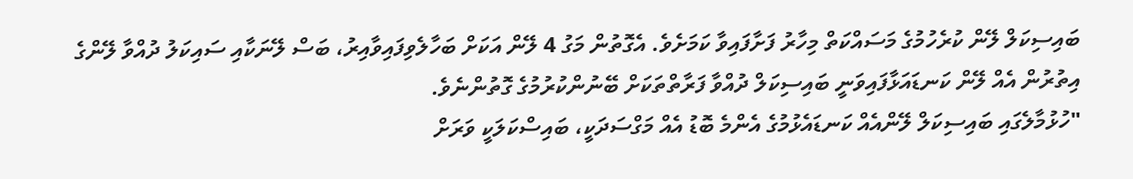ބައިސިކަލް ލޭން ކުރެހުމުގެ މަސައްކަތް މިހާރު ފަށާފައިވާ ކަމަށެވެ. އެގޮތުން މަގު 4 ލޭން އަކަށް ބަހާލެވިފައިވާއިރު، ބަސް ލޭނަކާއި ސައިކަލު ދުއްވާ ލޭންގެ އިތުރުން އެއް ލޭން ކަނޑައަޅާފައިވަނީ ބައިސިކަލް ދުއްވާ ފަރާތްތަކަށް ބޭނުންކުރުމުގެ ގޮތުންނެވެ.
"ހުޅުމާލެގައި ބައިސިކަލް ލޭންއެއް ކަނޑައެޅުމުގެ އެންމެ ބޮޑު އެއް މަގްސަދަކީ، ބައިސްކަލަކީ ވަރަށް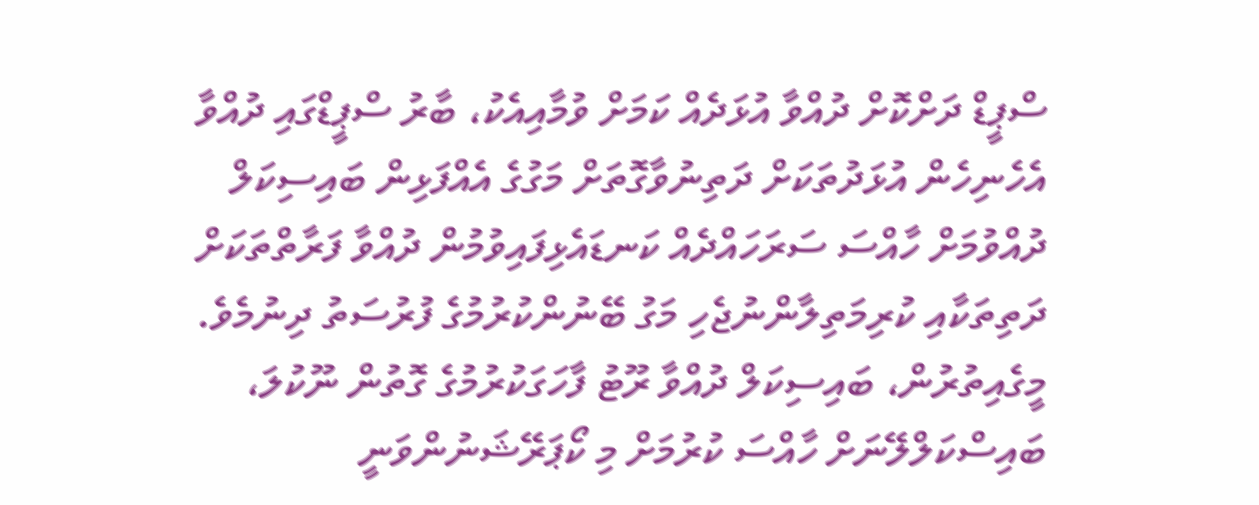ސްޕީޑް ދަށްކޮށް ދުއްވާ އުޅަދެއް ކަމަށް ވުމާއިއެކު، ބާރު ސްޕީޑްގައި ދުއްވާ އެހެނިހެން އުޅަދުތަކަށް ދަތިނުވާގޮތަށް މަގުގެ އެއްފަޅިން ބައިސިކަލް ދުއްވުމަށް ހާއްސަ ސަރަހައްދެއް ކަނޑައެޅިފައިވުމުން ދުއްވާ ފަރާތްތަކަށް ދަތިތަކާއި ކުރިމަތިލާންނުޖެހި މަގު ބޭނުންކުރުމުގެ ފުރުސަތު ދިނުމެވެ. މީގެއިތުރުން، ބައިސިކަލް ދުއްވާ ރޫޓު ފާހަގަކުރުމުގެ ގޮތުން ނޫކުލަ، ބައިސްކަލްލޭނަށް ހާއްސަ ކުރުމަށް މި ކޯޕަރޭޝަނުންވަނީ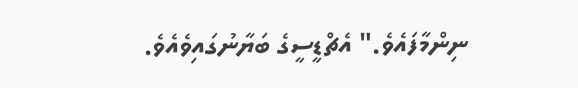ނިންމާފައެވެ." އެޗްޑީސީގެ ބަޔާނުގައިވެއެވެ.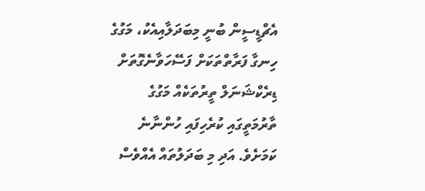އެޗްޑީސީން ބުނީ މިބަދަލާއިއެކު، މަގުގެ ހިނގާ ފަރާތްތަކަށް ފަސޭހަވާނެގޮތަށް ޑިރެކްޝަނަލް ތީރުތަކެއް މަގުގެ ތާރުމަތީގައި ކުރެހިފައި ހުންނާނެ ކަމަށެވެ. އަދި މި ބަދަލުތައް އެއްވެސް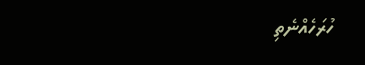ހުރަހެއްނެތި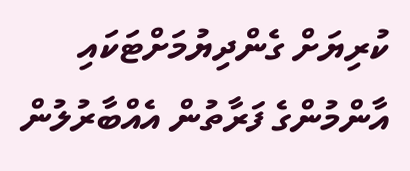ކުރިޔަށް ގެންދިޔުމަށްޓަކައި އާންމުންގެ ފަރާތުން އެއްބާރުލުން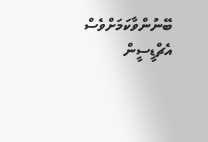ބޭނުންވާކަމަށްވެސް އެޗްޑީސީން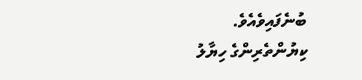ބުނެފައިވެއެވެ.
ކިޔުންތެރިންގެ ހިޔާލު